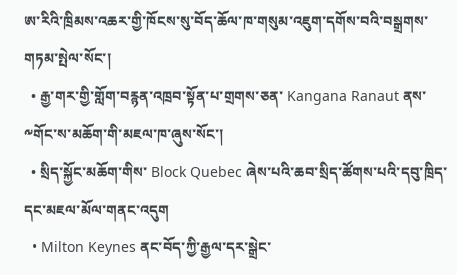ཨ་རིའི་ཁྲིམས་འཆར་གྱི་ཁོངས་སུ་བོད་ཆོལ་ཁ་གསུམ་འཇུག་དགོས་བའི་བསྒྲགས་གཏམ་སྤེལ་སོང་།
  • རྒྱ་གར་གྱི་གློག་བརྙན་འཁྲབ་སྟོན་པ་གྲགས་ཅན་ Kangana Ranaut ནས་༸གོང་ས་མཆོག་གི་མཇལ་ཁ་ཞུས་སོང་།
  • སྲིད་སྐྱོང་མཆོག་གིས་ Block Quebec ཞེས་པའི་ཆབ་སྲིད་ཚོགས་པའི་དབུ་ཁྲིད་དང་མཇལ་མོལ་གནང་འདུག
  • Milton Keynes ནང་བོད་ཀྱི་རྒྱལ་དར་སྒྲེང་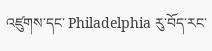འཛུགས་དང་ Philadelphia རུ་བོད་རང་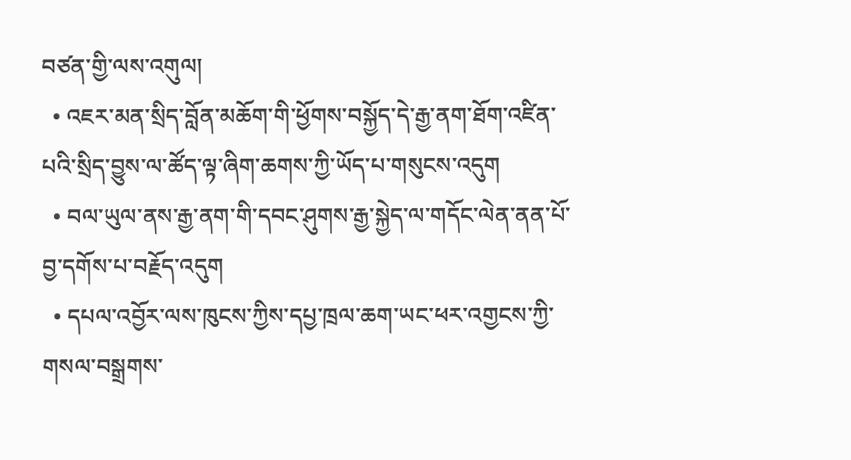བཙན་གྱི་ལས་འགུལ།
  • འཇར་མན་སྲིད་བློན་མཆོག་གི་ཕྱོགས་བསྐྱོད་དེ་རྒྱ་ནག་ཐོག་འཛིན་པའི་སྲིད་བྱུས་ལ་ཚོད་ལྟ་ཞིག་ཆགས་ཀྱི་ཡོད་པ་གསུངས་འདུག
  • བལ་ཡུལ་ནས་རྒྱ་ནག་གི་དབང་ཤུགས་རྒྱ་སྐྱེད་ལ་གདོང་ལེན་ནན་པོ་བྱ་དགོས་པ་བརྗོད་འདུག
  • དཔལ་འབྱོར་ལས་ཁུངས་ཀྱིས་དཔྱ་ཁྲལ་ཆག་ཡང་ཕར་འགྱངས་ཀྱི་གསལ་བསྒྲགས་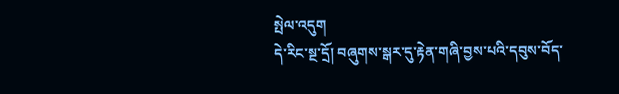སྤེལ་འདུག
དེ་རིང་སྔ་དྲོ། བཞུགས་སྒར་དུ་རྟེན་གཞི་བྱས་པའི་དབུས་བོད་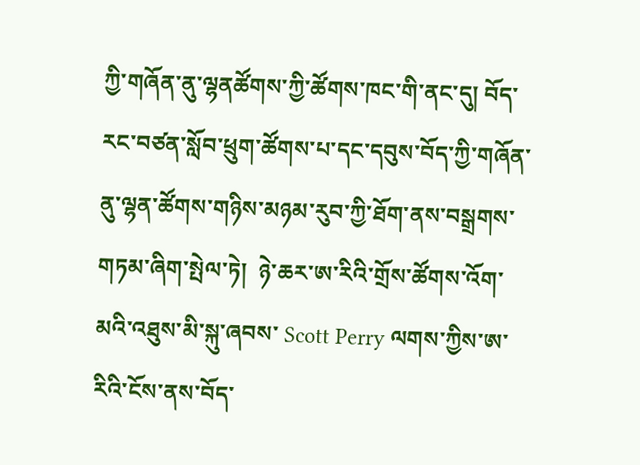ཀྱི་གཞོན་ནུ་ལྷནཚོགས་ཀྱི་ཚོགས་ཁང་གི་ནང་དུ། བོད་རང་བཙན་སློབ་ཕྲུག་ཚོགས་པ་དང་དབུས་བོད་ཀྱི་གཞོན་ནུ་ལྷན་ཚོགས་གཉིས་མཉམ་རུབ་ཀྱི་ཐོག་ནས་བསྒྲགས་གཏམ་ཞིག་སྤེལ་ཏེ།  ཉེ་ཆར་ཨ་རིའི་གྲོས་ཚོགས་འོག་མའི་འཐུས་མི་སྐུ་ཞབས་ Scott Perry ལགས་ཀྱིས་ཨ་རིའི་ངོས་ནས་བོད་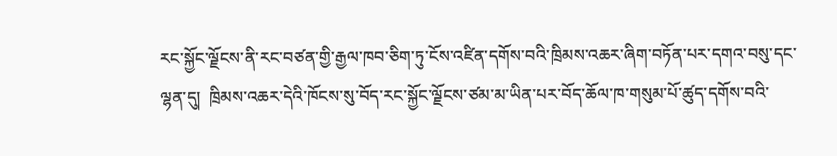རང་སྐྱོང་ལྗོངས་ནི་རང་བཙན་གྱི་རྒྱལ་ཁབ་ཅིག་ཏུ་ངོས་འཛིན་དགོས་བའི་ཁྲིམས་འཆར་ཞིག་བཏོན་པར་དགའ་བསུ་དང་ལྷན་དུ།  ཁྲིམས་འཆར་དེའི་ཁོངས་སུ་བོད་རང་སྐྱོང་ལྗོངས་ཙམ་མ་ཡིན་པར་བོད་ཆོལ་ཁ་གསུམ་པོ་ཚུད་དགོས་བའི་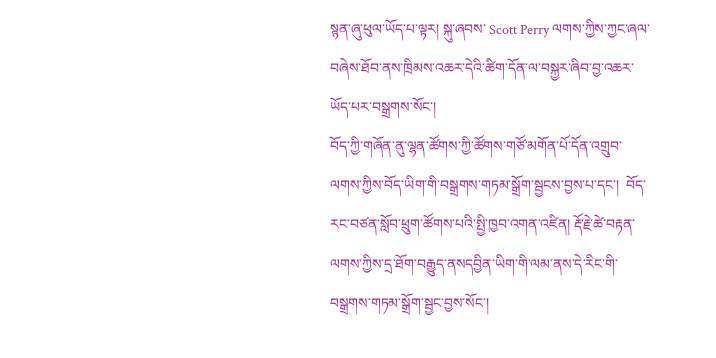སྙན་ཞུ་ཕུལ་ཡོད་པ་ལྟར། སྐུ་ཞབས་ Scott Perry ལགས་ཀྱིས་ཀྱང་ཞལ་བཞེས་ཐོབ་ནས་ཁྲིམས་འཆར་དེའི་ཚིག་དོན་ལ་བསྐྱར་ཞིབ་བྱ་འཆར་ཡོད་པར་བསྒྲགས་སོང་།
བོད་ཀྱི་གཞོན་ནུ་ལྷན་ཚོགས་ཀྱི་ཚོགས་གཙོ་མགོན་པོ་དོན་འགྲུབ་ལགས་ཀྱིས་བོད་ཡིག་གི་བསྒྲགས་གཏམ་སྒྲོག་སྦྱངས་བྱས་པ་དང་།  བོད་རང་བཙན་སློབ་ཕྲུག་ཚོགས་པའི་སྤྱི་ཁྱབ་འགན་འཛིན། རྡོ་རྗེ་ཚེ་བརྟན་ལགས་ཀྱིས་དྲ་ཐོག་བརྒྱུད་ནསདབྱིན་ཡིག་གི་ལམ་ནས་དེ་རིང་གི་བསྒྲགས་གཏམ་སྒྲོག་སྦྱང་བྱས་སོང་།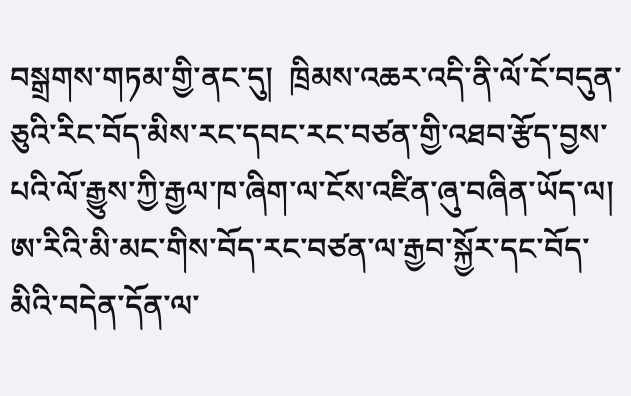བསྒྲགས་གཏམ་གྱི་ནང་དུ།  ཁྲིམས་འཆར་འདི་ནི་ལོ་ངོ་བདུན་ཅུའི་རིང་བོད་མིས་རང་དབང་རང་བཙན་གྱི་འཐབ་རྩོད་བྱས་པའི་ལོ་རྒྱུས་ཀྱི་རྒྱལ་ཁ་ཞིག་ལ་ངོས་འཛིན་ཞུ་བཞིན་ཡོད་ལ།  ཨ་རིའི་མི་མང་གིས་བོད་རང་བཙན་ལ་རྒྱབ་སྐྱོར་དང་བོད་མིའི་བདེན་དོན་ལ་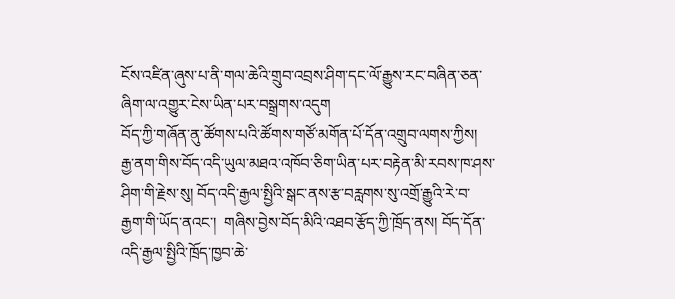ངོས་འཛིན་ཞུས་པ་ནི་གལ་ཆེའི་གྲུབ་འབྲས་ཤིག་དང་ལོ་རྒྱུས་རང་བཞིན་ཅན་ཞིག་ལ་འགྱུར་ངེས་ཡིན་པར་བསྒྲགས་འདུག
བོད་ཀྱི་གཞོན་ནུ་ཚོགས་པའི་ཚོགས་གཙོ་མགོན་པོ་དོན་འགྲུབ་ལགས་ཀྱིས།  རྒྱ་ནག་གིས་བོད་འདི་ཡུལ་མཐའ་འཁོབ་ཅིག་ཡིན་པར་བརྟེན་མི་རབས་ཁ་ཤས་ཤིག་གི་རྗེས་སུ། བོད་འདི་རྒྱལ་སྤྱིའི་སྒང་ནས་རྩ་བརླགས་སུ་འགྲོ་རྒྱུའི་རེ་བ་རྒྱག་གི་ཡོད་ནའང་།  གཞིས་བྱེས་བོད་མིའི་འཐབ་རྩོད་ཀྱི་ཁྲོད་ནས། བོད་དོན་འདི་རྒྱལ་སྤྱིའི་ཁྲོད་ཁྱབ་ཆེ་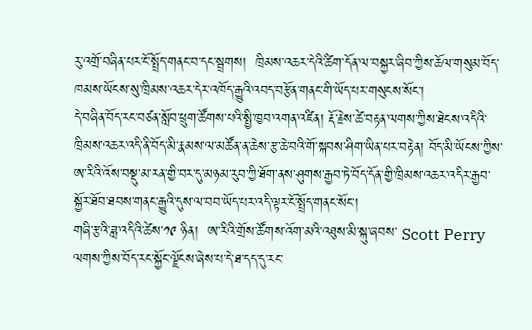རུ་འགྲོ་བཞིན་པར་ངོ་སྤྲོད་གནང་བ་དང་སྦྲགས།  ཁྲིམས་འཆར་དེའི་ཚིག་དོན་ལ་བསྐྱར་ཞིབ་ཀྱིས་ཆོལ་གསུམ་བོད་ཁམས་ཡོངས་སུ་ཁྲིམས་འཆར་དེར་འཁོད་རྒྱུའི་འབད་བརྩོན་གནང་གི་ཡོད་པར་གསུངས་སོང་།
དེ་བཞིན་བོད་རང་བཙན་སློབ་ཕྲུག་ཚོགས་པའི་སྤྱི་ཁྱབ་འགན་འཛིན། རྡོ་རྗེས་ཚེ་བརྟན་ལགས་ཀྱིས་ཐེངས་འདིའི་ཁྲིམས་འཆར་འདི་ནི་བོད་མི་རྣམས་ལ་མཚོན་ན་ཆེས་རྩ་ཆེ་བའི་གོ་སྐབས་ཤིག་ཡིན་པར་བརྟེན། བོད་མི་ཡོངས་ཀྱིས་ཨ་རིའི་འོས་བསྡུ་མ་རན་གྱི་བར་དུ་མཉམ་རུབ་ཀྱི་ཐོག་ནས་ཤུགས་རྒྱབ་ཏེ་བོད་དོན་གྱི་ཁྲིམས་འཆར་འདིར་རྒྱབ་སྐྱོར་ཐོབ་ཐབས་གནང་རྒྱུའི་དུས་ལ་བབ་ཡོད་པར་འདི་ལྟར་ངོ་སྤྲོད་གནང་སོང་།
གཞི་རྩའི་ཟླ་འདིའི་ཚེས་༡༩ ཉིན།  ཨ་རིའི་གྲོས་ཚོགས་འོག་མའི་འཐུས་མི་སྐུ་ཞབས་ Scott Perry ལགས་ཀྱིས་བོད་རང་སྐྱོང་ལྗོངས་ཞེས་པ་དེ་ཐ་དད་དུ་རང་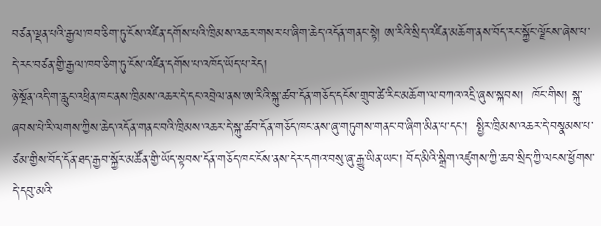བཙན་ལྡན་པའི་རྒྱལ་ཁབ་ཅིག་ཏུ་ངོས་འཛིན་དགོས་པའི་ཁྲིམས་འཆར་གསར་པ་ཞིག་ཆེད་འདོན་གནང་སྟེ། ཨ་རིའི་སྲིད་འཛིན་མཆོག་ནས་བོད་རང་སྐྱོང་ལྗོངས་ཞེས་པ་དེ་རང་བཙན་གྱི་རྒྱལ་ཁབ་ཅིག་ཏུ་ངོས་འཛིན་དགོས་པ་འཁོད་ཡོད་པ་རེད།
ཉེ་སྔོན་འདི་ག་རླུང་འཕྲིན་ཁང་ནས་ཁྲིམས་འཆར་དེ་དང་འབྲེལ་ནས་ཨ་རིའི་སྐུ་ཚབ་དོན་གཅོད་དངོས་གྲུབ་ཚེ་རིང་མཆོག་ལ་བཀའ་འདྲི་ཞུས་སྐབས།  ཁོང་གིས། སྐུ་ཞབས་པེ་རི་ལགས་ཀྱིས་ཆེད་འདོན་གནང་བའི་ཁྲིམས་འཆར་དེ་སྐུ་ཚབ་དོན་གཅོད་ཁང་ནས་ཞུ་གཏུགས་གནང་བ་ཞིག་མིན་པ་དང་།  སྤྱིར་ཁྲིམས་འཆར་དེ་བསྣམས་པ་ཙམ་གྱིས་བོད་དོན་ཐད་རྒྱབ་སྐྱོར་མཚོན་གྱི་ཡོད་སྟབས་དོན་གཅོད་ཁང་ངོས་ནས་དེར་དགའ་བསུ་ཞུ་རྒྱུ་ཡིན་ཡང་། བོད་མིའི་སྒྲིག་འཛུགས་ཀྱི་ཆབ་སྲིད་ཀྱི་ལངས་ཕྱོགས་དེ་དབུ་མའི་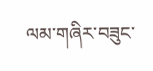ལམ་གཞིར་བཟུང་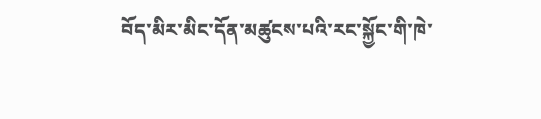བོད་མིར་མིང་དོན་མཚུངས་པའི་རང་སྐྱོང་གི་ཁེ་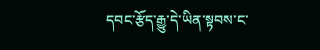དབང་རྩོད་རྒྱུ་དེ་ཡིན་སྟབས་ང་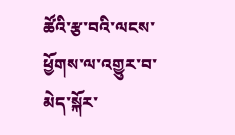ཚོའི་རྩ་བའི་ལངས་ཕྱོགས་ལ་འགྱུར་བ་མེད་སྐོར་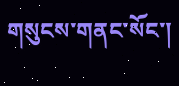གསུངས་གནང་སོང་།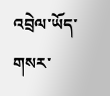འབྲེལ་ཡོད་གསར་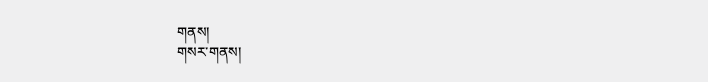གནས།
གསར་གནས།